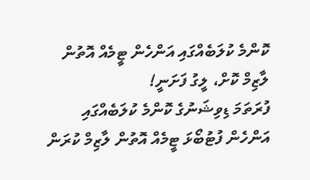ކޮންމެ ކުލަބެއްގައި އަންހެން ޓީމެއް އޮތުން ލާޒިމް ކޮށް، ލީގު ފަށަނީ!
ފުރަތަމަ ޑިވިޝަނުގެ ކޮންމެ ކުލަބެއްގައި އަންހެން ފުޓުބޯޅަ ޓީމެއް އޮތުން ލާޒިމް ކުރަން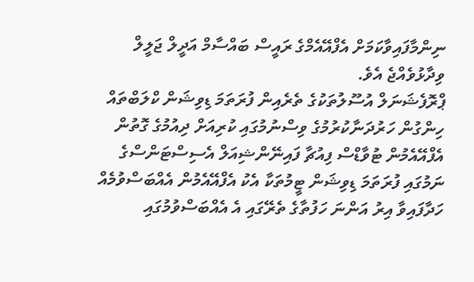ނިންމާފައިވާކަމަށް އެފްއޭއެމްގެ ރައީސް ބައްސާމް އަދީލް ޖަލީލް ވިދާޅުވެއްޖެ އެވެ.
ޕްރޮފެޝަނަލް އުސޫލުތަކުގެ ތެރެއިން ފުރަތަމަ ޑިވިޝަން ކްލަބްތައް ހިންގުން ހަރުދަނާކުރުމުގެ ވިސްނުމުގައި ކުރިއަށް ދިއުމުގެ ގޮތުން އެފްއޭއެމުން ޓުވާޑްސް ފިއުޗާ ފައިނޭންޝިއަލް އެސިސްޓަންސްގެ ނަމުގައި ފުރަތަމަ ޑިވިޝަން ޓީމުތަކާ އެކު އެފްއޭއެމުން އެއްބަސްވުމެއް ހަދާފައިވާ އިރު އަންނަ ހަފުތާގެ ތެރޭގައި އެ އެއްބަސްވުމުގައި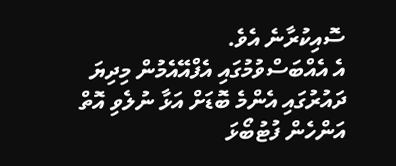ސޮއިކުރާނެ އެވެ.
އެ އެއްބަސްވުމުގައި އެފްއޭއެމުން މިދިޔަ ދައުރުގައި އެންމެ ބޮޑަށް އަޅާ ނުލެވި އޮތް އަންހެން ފުޓުބޯޅަ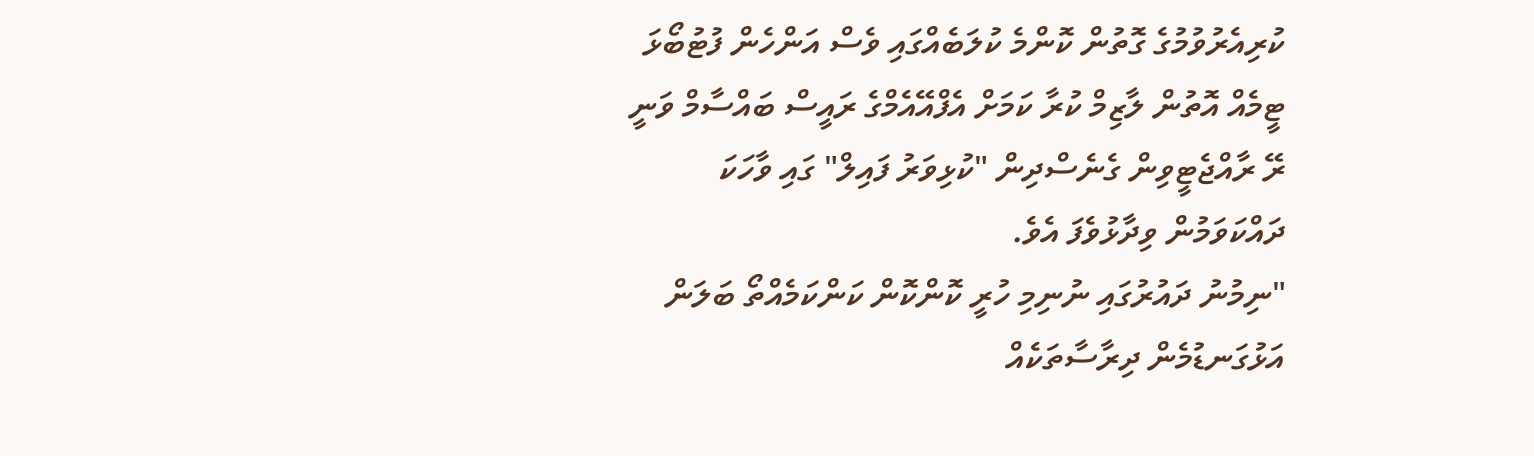ކުރިއެރުވުމުގެ ގޮތުން ކޮންމެ ކުލަބެއްގައި ވެސް އަންހެން ފުޓުބޯޅަ ޓީމެއް އޮތުން ލާޒިމް ކުރާ ކަމަށް އެފްއޭއެމްގެ ރައީސް ބައްސާމް ވަނީ ރޭ ރާއްޖެޓީވިން ގެނެސްދިން "ކުޅިވަރު ފައިލް" ގައި ވާހަކަ ދައްކަވަމުން ވިދާޅުވެފަ އެވެ.
"ނިމުނު ދައުރުގައި ނުނިމި ހުރީ ކޮންކޮން ކަންކަމެއްތޯ ބަލަން އަޅުގަނޑުމެން ދިރާސާތަކެއް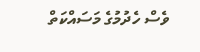ވެސް ހެދުމުގެ މަސައްކަތް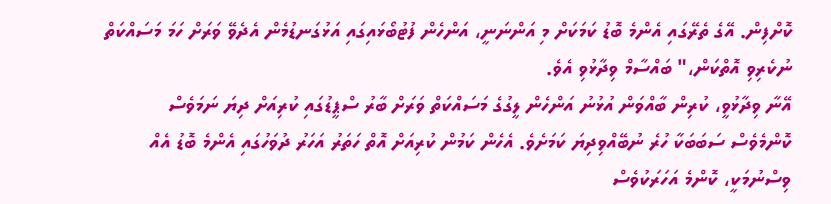ކޮށްފިން. އޭގެ ތެރޭގައި އެންމެ ބޮޑު ކަމަކަށް މި އަންނަނީ، އަންހެން ފުޓުބޯޅައިގައި އަޅުގަނޑުމެން އެދެވޭ ވަރަށް ހަމަ މަސައްކަތް ނުކެރިވި އޮތްކަން،" ބައްސާމް ވިދާޅުވި އެވެ.
އޭނާ ވިދާޅުވީ، ކުރިން ބާއްވަން އުޅުނު އަންހެން ލީގުގެ މަސައްކަތް ވަރަށް ބާރު ސްޕީޑުގައި ކުރިއަށް ދިޔަ ނަމަވެސް ކޮންމެވެސް ސަބަބަކާ ހުރެ ނުބޭއްވިދިޔަ ކަމަށެވެ. އެހެން ކަމުން ކުރިއަށް އޮތް ހަތަރު އަހަރު ދުވަހުގައި އެންމެ ބޮޑު އެއް ވިސްނުމަކީ، ކޮންމެ އަހަރަކުވެސް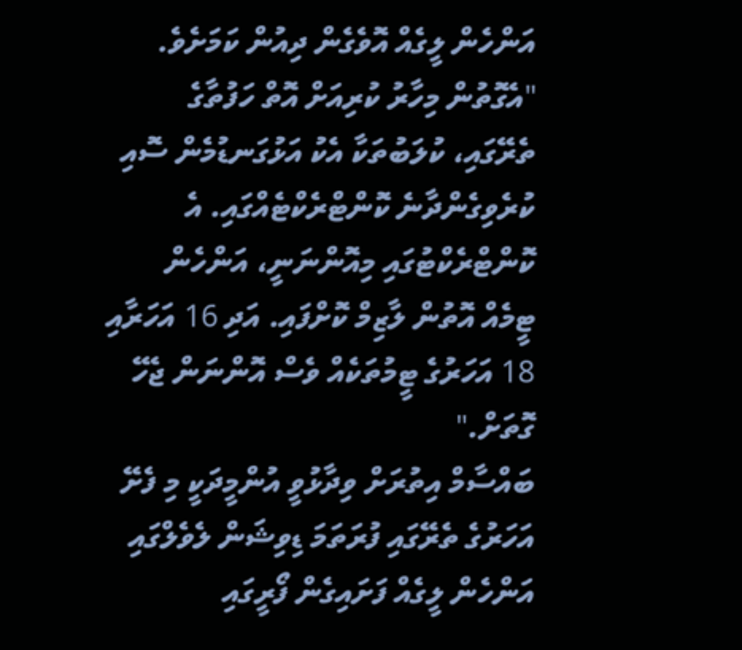އަންހެން ލީގެއް އޮވެގެން ދިއުން ކަމަށެވެ.
"އެގޮތުން މިހާރު ކުރިއަށް އޮތް ހަފުތާގެ ތެރޭގައި، ކުލަބުތަކާ އެކު އަޅުގަނޑުމެން ސޮއި ކުރެވިގެންދާނެ ކޮންޓްރެކްޓެއްގައި. އެ ކޮންޓްރެކްޓުގައި މިއޮންނަނީ، އަންހެން ޓީމެއް އޮތުން ލާޒިމް ކޮށްފައި. އަދި 16 އަހަރާއި 18 އަހަރުގެ ޓީމުތަކެއް ވެސް އޮންނަން ޖެހޭ ގޮތަށް."
ބައްސާމް އިތުރަށް ވިދާޅުވީ އުންމީދަކީ މި ފެށޭ އަހަރުގެ ތެރޭގައި ފުރަތަމަ ޑިވިޝަން ލެވެލްގައި އަންހެން ލީގެއް ފަށައިގެން ފޯރީގައި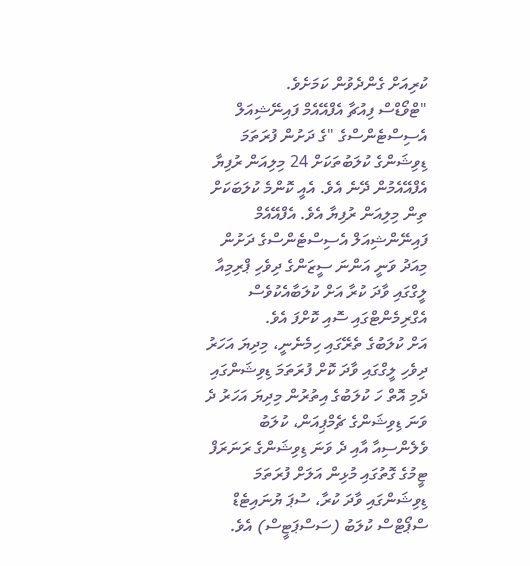ކުރިއަށް ގެންދެވުން ކަމަށެވެ.
"ޓްވޯޑްސް ފިއުޗާ އެފްއޭއެމް ފައިނޭޝިއަލް އެސިސްޓެންސްގެ "ގެ ދަށުން ފުރަތަމަ ޑިވިޝަންގެ ކުލަބުތަކަށް 24 މިލިއަން ރުފިޔާ އެފްއޭއެމުން ދޭނެ އެވެ. އެއީ ކޮންމެ ކުލަބަކަށް ތިން މިލިއަން ރުފިޔާ އެވެ. އެފްއޭއެމް ފައިނޭންޝިއަލް އެސިސްޓެންސްގެ ދަށުން މިއަދު ވަނީ އަންނަ ސީޒަންގެ ދިވެހި ޕްރިމިއާ ލީގްގައި ވާދަ ކުރާ އަށް ކުލަބާއެކުވެސް އެގްރިމެންޓްގައި ސޮއި ކޮށްފަ އެވެ.
އަށް ކުލަބުގެ ތެރޭގައި ހިމެނެނީ، މިދިޔަ އަހަރު ދިވެހި ލީގްގައި ވާދަ ކޮށް ފުރަތަމަ ޑިވިޝަންގައި ދެމި އޮތް ހަ ކުލަބުގެ އިތުރުން މިދިޔަ އަހަރު ދެ ވަނަ ޑިވިޝަންގެ ޗެމްޕިއަން، ކުލަބު ވެލެންސިއާ އާއި ދެ ވަނަ ޑިވިޝަންގެ ރަނަރަފް ޓީމުގެ ގޮތުގައި މުޅިން އަލަށް ފުރަތަމަ ޑިވިޝަންގައި ވާދަ ކުރާ، ސުޕަ ޔުނައިޓެޑް ސްޕޯޓްސް ކުލަބު (ސަސްޕަޓީސް) އެވެ.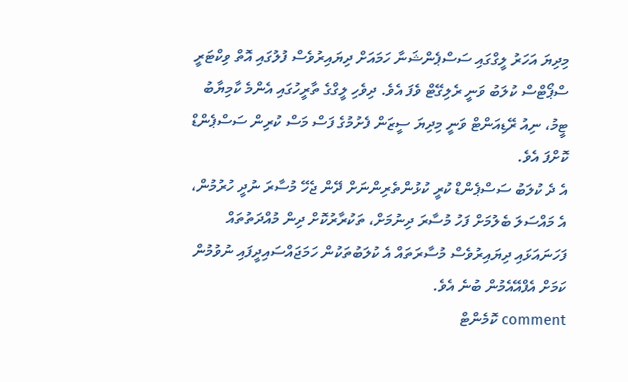މިދިޔަ އަހަރު ލީގްގައި ސަސްޕެންޝަނާ ހަމައަށް ދިޔައިރުވެސް ފުލުގައި އޮތް ވިކްޓަރީ ސްޕޯޓްސް ކުލަބު ވަނީ ރެލިގޭޓް ވެފަ އެވެ. ދިވެހި ލީގްގެ ތާރީހުގައި އެންމެ ކާމިޔާބު ޓީމު، ނިއު ރޭޑިއަންޓް ވަނީ މިދިޔަ ސީޒަން ފެށުމުގެ ފަސް މަސް ކުރިން ސަސްޕެންޑް ކޮށްފަ އެވެ.
އެ ދެ ކުލަބު ސަސްޕެންޑް ކުރީ ކުޅުންތެރިންނަށް ދޭން ޖެހޭ މުސާރަ ނުދީ ހުރުމުން، އެ މައްސަލަ ބެލުމަށް ފަހު މުސާރަ ދިނުމަށް، ތަކުރާރުކޮށް ދިން މުއްދަތުތައް ފަހަނައަޅައި ދިޔައިރުވެސް މުސާރަތައް އެ ކުލަބުތަކުން ހަމަޖައްސައިދީފައި ނުވުމުން ކަމަށް އެފްއޭއެމުން ބުނެ އެވެ.
comment ކޮމެންޓް